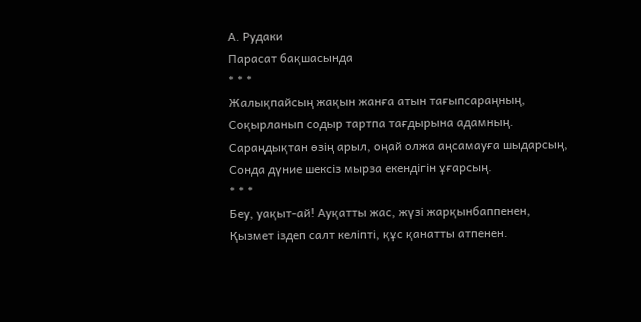А. Рудаки
Парасат бақшасында
* * *
Жалықпайсың жақын жанға атын тағыпсараңның,
Соқырланып содыр тартпа тағдырына адамның.
Сараңдықтан өзің арыл, оңай олжа аңсамауға шыдарсың,
Сонда дүние шексіз мырза екендігін ұғарсың.
* * *
Беу, уақыт-ай! Ауқатты жас, жүзі жарқынбаппенен,
Қызмет іздеп салт келіпті, құс қанатты атпенен.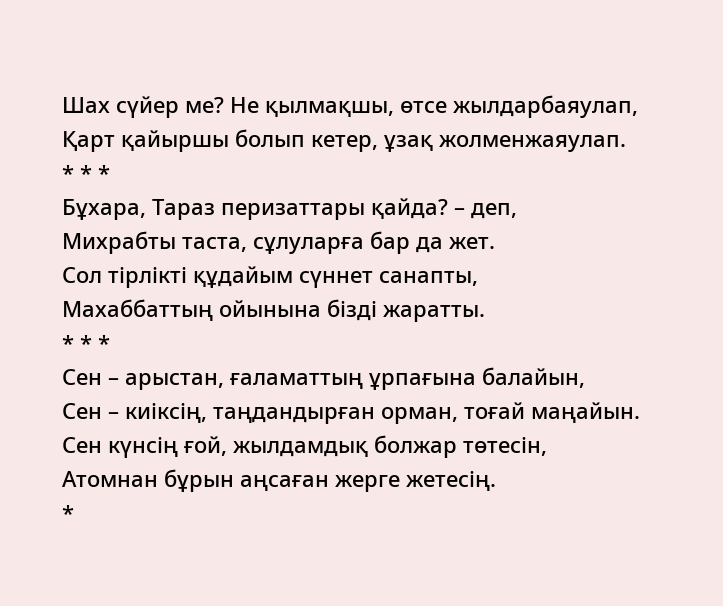Шах сүйер ме? Не қылмақшы, өтсе жылдарбаяулап,
Қарт қайыршы болып кетер, ұзақ жолменжаяулап.
* * *
Бұхара, Тараз перизаттары қайда? – деп,
Михрабты таста, сұлуларға бар да жет.
Сол тірлікті құдайым сүннет санапты,
Махаббаттың ойынына бізді жаратты.
* * *
Сен – арыстан, ғаламаттың ұрпағына балайын,
Сен – киіксің, таңдандырған орман, тоғай маңайын.
Сен күнсің ғой, жылдамдық болжар төтесін,
Атомнан бұрын аңсаған жерге жетесің.
*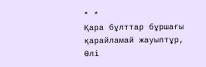* *
Қара бұлттар бұршағы қарайламай жауыптұр,
Өлі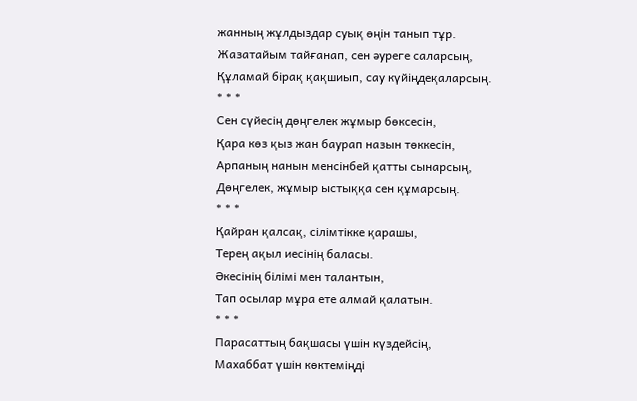жанның жұлдыздар суық өңін танып тұр.
Жазатайым тайғанап, сен әуреге саларсың,
Құламай бірақ қақшиып, сау күйіңдеқаларсың.
* * *
Сен сүйесің дөңгелек жұмыр бөксесін,
Қара көз қыз жан баурап назын төккесін,
Арпаның нанын менсінбей қатты сынарсың,
Дөңгелек, жұмыр ыстыққа сен құмарсың.
* * *
Қайран қалсақ, сілімтікке қарашы,
Терең ақыл иесінің баласы.
Әкесінің білімі мен талантын,
Тап осылар мұра ете алмай қалатын.
* * *
Парасаттың бақшасы үшін күздейсің,
Махаббат үшін көктеміңді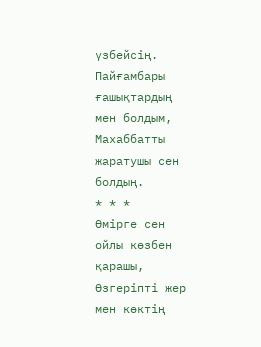үзбейсің.
Пайғамбары ғашықтардың мен болдым,
Махаббатты жаратушы сен болдың.
* * *
Өмірге сен ойлы көзбен қарашы,
Өзгеріпті жер мен көктің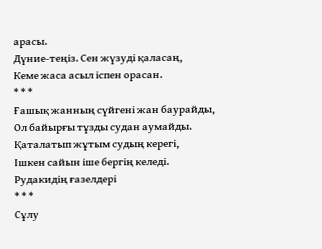арасы.
Дүние-теңіз. Сен жүзуді қаласаң,
Кеме жаса асыл іспен орасан.
* * *
Ғашық жанның сүйгені жан баурайды,
Ол байырғы тұзды судан аумайды.
Қаталатып жұтым судың керегі,
Ішкен сайын іше бергің келеді.
Рудакидің ғазелдері
* * *
Сұлу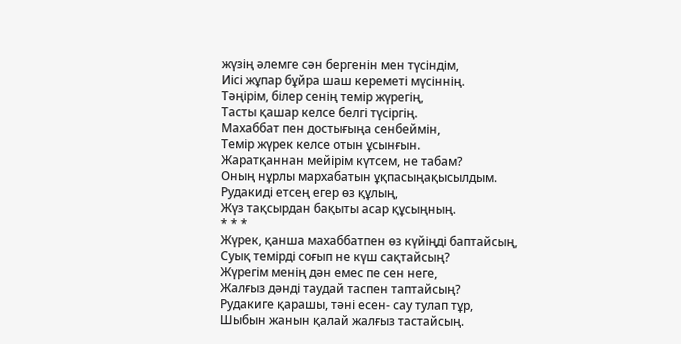жүзің әлемге сән бергенін мен түсіндім,
Иісі жұпар бұйра шаш кереметі мүсіннің.
Тәңірім, білер сенің темір жүрегің,
Тасты қашар келсе белгі түсіргің.
Махаббат пен достығыңа сенбеймін,
Темір жүрек келсе отын ұсынғын.
Жаратқаннан мейірім күтсем, не табам?
Оның нұрлы мархабатын ұқпасыңақысылдым.
Рудакиді етсең егер өз құлың,
Жүз тақсырдан бақыты асар құсыңның.
* * *
Жүрек, қанша махаббатпен өз күйіңді баптайсың,
Суық темірді соғып не күш сақтайсың?
Жүрегім менің дән емес пе сен неге,
Жалғыз дәнді таудай таспен таптайсың?
Рудакиге қарашы, тәні есен- сау тулап тұр,
Шыбын жанын қалай жалғыз тастайсың.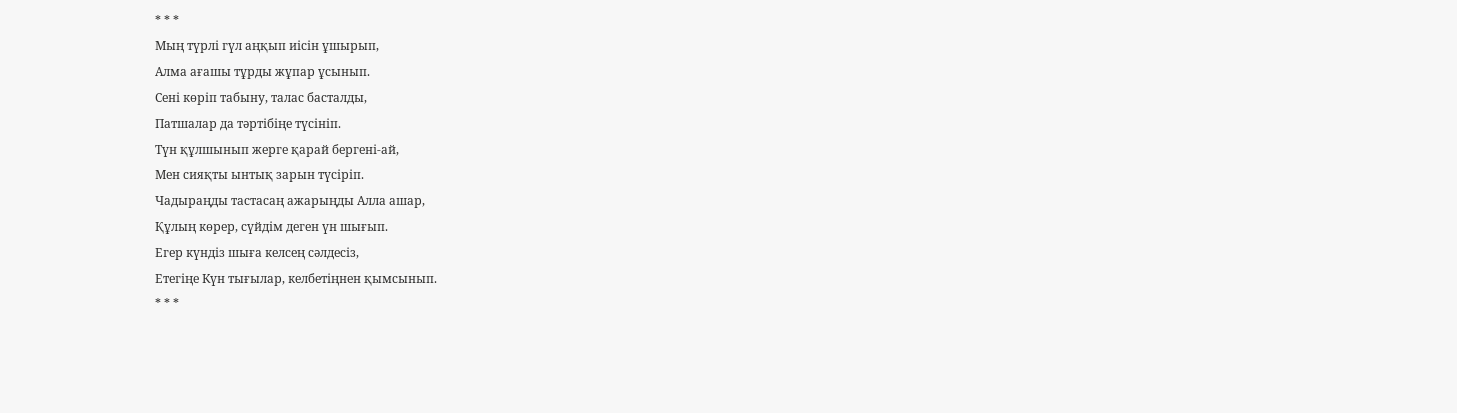* * *
Мың түрлі гүл аңқып иісін ұшырып,
Алма ағашы тұрды жұпар ұсынып.
Сені көріп табыну, талас басталды,
Патшалар да тәртібіңе түсініп.
Түн құлшынып жерге қарай бергені-ай,
Мен сияқты ынтық зарын түсіріп.
Чадыраңды тастасаң ажарыңды Алла ашар,
Құлың көрер, сүйдім деген үн шығып.
Егер күндіз шыға келсең сәлдесіз,
Етегіңе Күн тығылар, келбетіңнен қымсынып.
* * *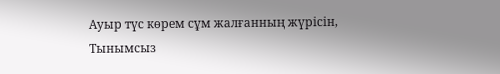Ауыр түс көрем сұм жалғанның жүрісін,
Тынымсыз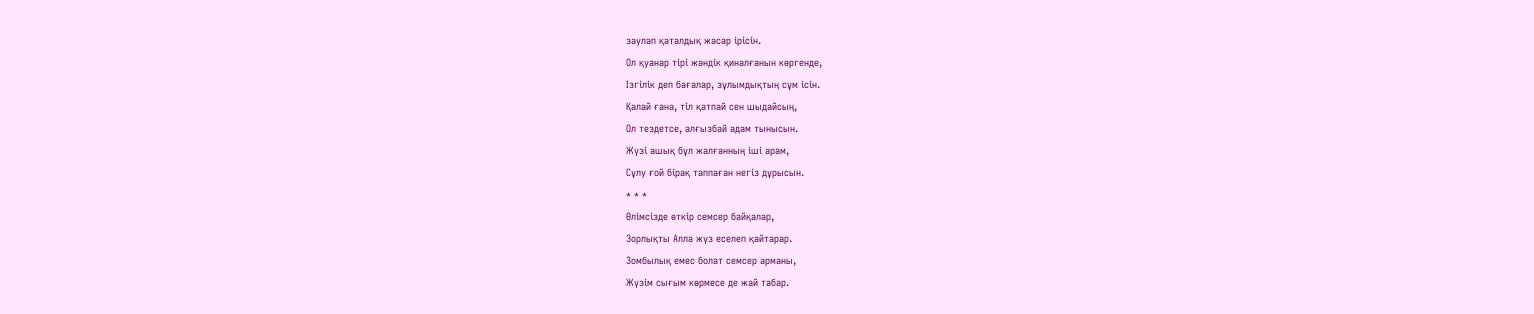заулап қаталдық жасар ірісін.
Ол қуанар тірі жәндік қиналғанын көргенде,
Ізгілік деп бағалар, зұлымдықтың сұм ісін.
Қалай ғана, тіл қатпай сен шыдайсың,
Ол тездетсе, алғызбай адам тынысын.
Жүзі ашық бұл жалғанның іші арам,
Сұлу ғой бірақ таппаған негіз дұрысын.
* * *
Өлімсізде өткір семсер байқалар,
Зорлықты Алла жүз еселеп қайтарар.
Зомбылық емес болат семсер арманы,
Жүзім сығым көрмесе де жай табар.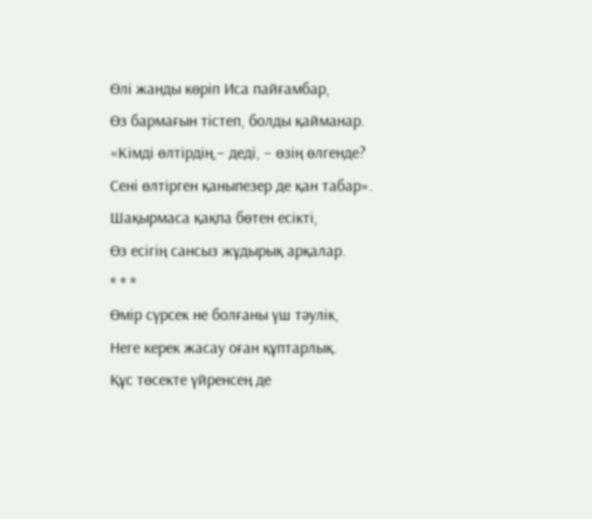Өлі жанды көріп Иса пайғамбар,
Өз бармағын тістеп, болды қайманар.
«Кімді өлтірдің,– деді, – өзің өлгенде?
Сені өлтірген қаныпезер де қан табар».
Шақырмаса қақпа бөтен есікті,
Өз есігің сансыз жұдырық арқалар.
* * *
Өмір сүрсек не болғаны үш тәулік,
Неге керек жасау оған құптарлық.
Құс төсекте үйренсең де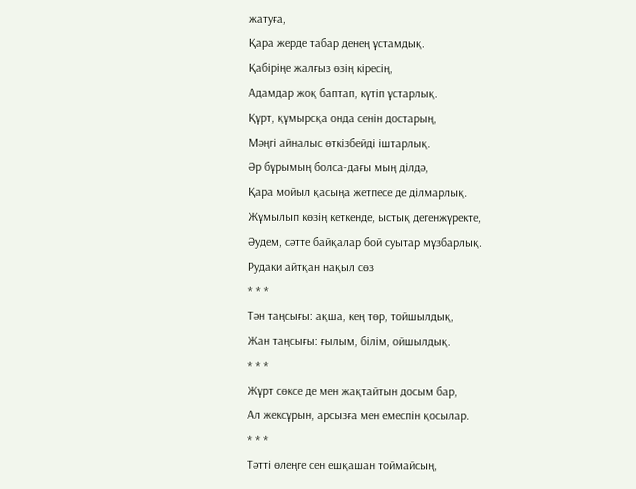жатуға,
Қара жерде табар денең ұстамдық.
Қабіріңе жалғыз өзің кіресің,
Адамдар жоқ баптап, күтіп ұстарлық.
Құрт, құмырсқа онда сенін достарың,
Мәңгі айналыс өткізбейді іштарлық.
Әр бұрымың болса-дағы мың ділдә,
Қара мойыл қасыңа жетпесе де ділмарлық.
Жұмылып көзің кеткенде, ыстық дегенжүректе,
Әудем, сәтте байқалар бой суытар мұзбарлық.
Рудаки айтқан нақыл сөз
* * *
Тән таңсығы: ақша, кең төр, тойшылдық,
Жан таңсығы: ғылым, білім, ойшылдық.
* * *
Жұрт сөксе де мен жақтайтын досым бар,
Ал жексұрын, арсызға мен емеспін қосылар.
* * *
Тәтті өлеңге сен ешқашан тоймайсың,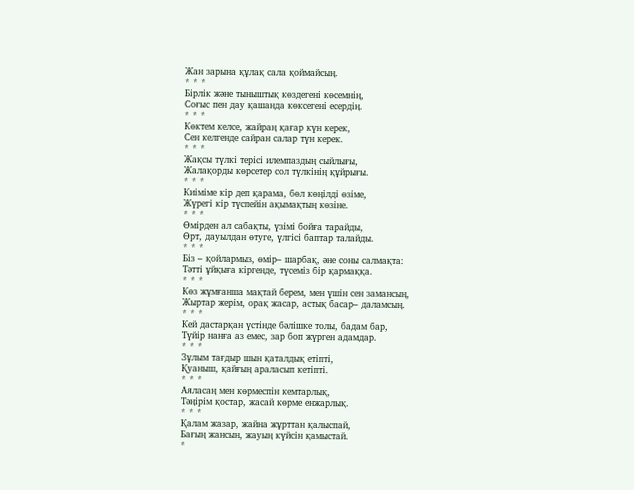Жан зарына құлақ сала қоймайсың.
* * *
Бірлік және тыныштық көздегені көсемнің,
Соғыс пен дау қашанда көксегені есердің.
* * *
Көктем келсе, жайраң қағар күн керек,
Сен келгенде сайран салар түн керек.
* * *
Жақсы түлкі терісі илемпаздың сыйлығы,
Жалақорды көрсетер сол түлкінің құйрығы.
* * *
Киіміме кір деп қарама, бөл көңілді өзіме,
Жүрегі кір түспейін ақымақтың көзіне.
* * *
Өмірден ал сабақты, үзімі бойға тарайды,
Өрт, дауылдан өтуге, үлгісі баптар талайды.
* * *
Біз – қойлармыз, өмір– шарбақ, әне соны салмақта:
Тәтті ұйқыға кіргенде, түсеміз бір қармаққа.
* * *
Көз жұмғанша мақтай берем, мен үшін сен замансың,
Жыртар жерім, орақ жасар, астық басар– даламсың.
* * *
Кей дастарқан үстінде бәлішке толы, бадам бар,
Түйір нанға аз емес, зар боп жүрген адамдар.
* * *
Зұлым тағдыр шын қаталдық етіпті,
Қуаныш, қайғың араласып кетіпті.
* * *
Аяласаң мен көрмеспін кемтарлық,
Тәңірім қостар, жасай көрме енжарлық.
* * *
Қалам жазар, жайна жұрттан қалыспай,
Бағың жансын, жауың күйсін қамыстай.
*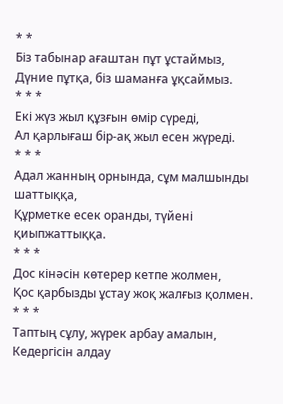* *
Біз табынар ағаштан пұт ұстаймыз,
Дүние пұтқа, біз шаманға ұқсаймыз.
* * *
Екі жүз жыл құзғын өмір сүреді,
Ал қарлығаш бір-ақ жыл есен жүреді.
* * *
Адал жанның орнында, сұм малшынды шаттыққа,
Құрметке есек оранды, түйені қиыпжаттыққа.
* * *
Дос кінәсін көтерер кетпе жолмен,
Қос қарбызды ұстау жоқ жалғыз қолмен.
* * *
Таптың сұлу, жүрек арбау амалын,
Кедергісін алдау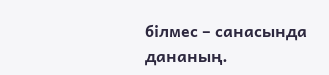білмес – санасында дананың.